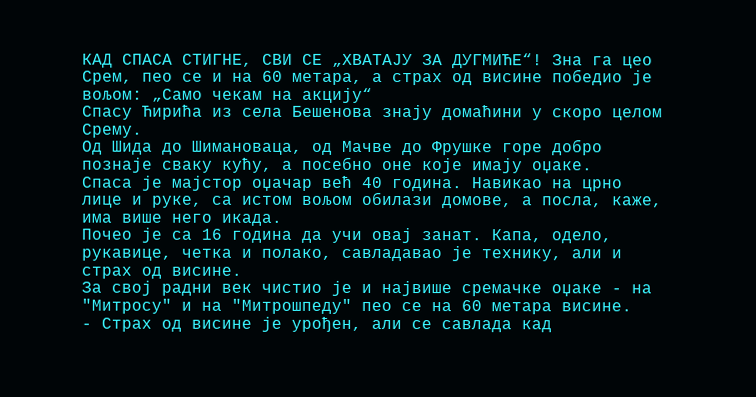КАД СПАСА СТИГНЕ, СВИ СЕ „ХВАТАЈУ ЗА ДУГМИЋЕ“! Зна га цео Срем, пео се и на 60 метара, а страх од висине победио је вољом: „Само чекам на акцију“
Спасу Ћирића из села Бешенова знају домаћини у скоро целом Срему.
Од Шида до Шимановаца, од Мачве до Фрушке горе добро познаје сваку кућу, а посебно оне које имају оџаке.
Спаса је мајстор оџачар већ 40 година. Навикао на црно лице и руке, са истом вољом обилази домове, а посла, каже, има више него икада.
Почео је са 16 година да учи овај занат. Капа, одело, рукавице, четка и полако, савладавао је технику, али и страх од висине.
За свој радни век чистио је и највише сремачке оџаке - на "Митросу" и на "Митрошпеду" пео се на 60 метара висине.
- Страх од висине је урођен, али се савлада кад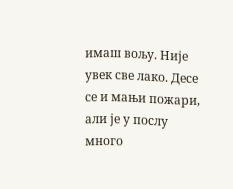имаш вољу. Није увек све лако. Десе се и мањи пожари, али је у послу много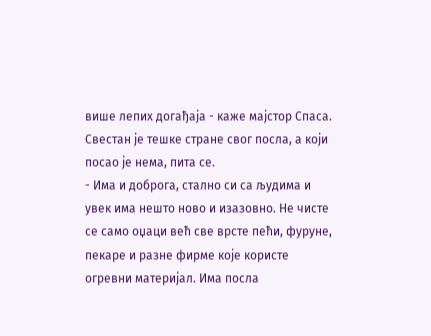више лепих догађаја - каже мајстор Спаса.
Свестан је тешке стране свог посла, а који посао је нема, пита се.
- Има и доброга, стално си са људима и увек има нешто ново и изазовно. Не чисте се само оџаци већ све врсте пећи, фуруне, пекаре и разне фирме које користе огревни материјал. Има посла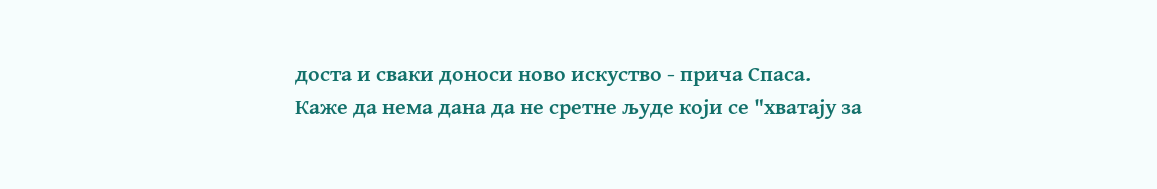доста и сваки доноси ново искуство - прича Спаса.
Каже да нема дана да не сретне људе који се "хватају за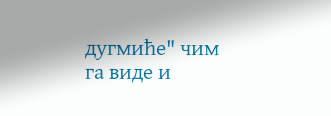дугмиће" чим га виде и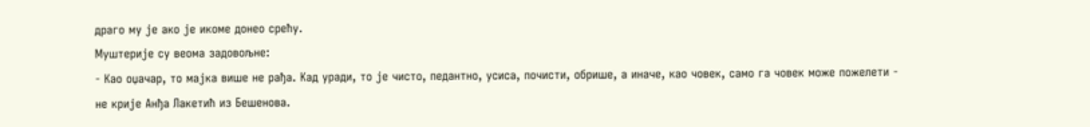драго му је ако је икоме донео срећу.
Муштерије су веома задовољне:
- Као оџачар, то мајка више не рађа. Кад уради, то је чисто, педантно, усиса, почисти, обрише, а иначе, као човек, само га човек може пожелети - не крије Анђа Лакетић из Бешенова.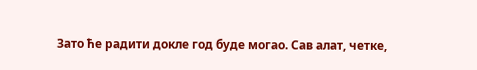Зато ће радити докле год буде могао. Сав алат, четке,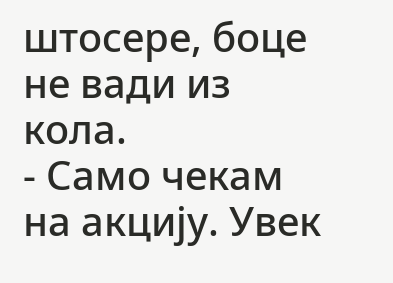штосере, боце не вади из кола.
- Само чекам на акцију. Увек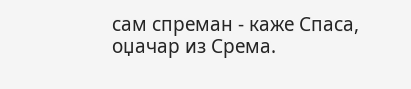сам спреман - каже Спаса, оџачар из Срема.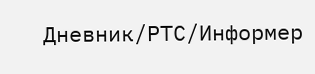Дневник/РТС/Информер